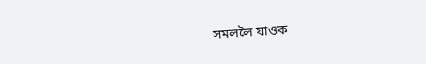সমললৈ যাওক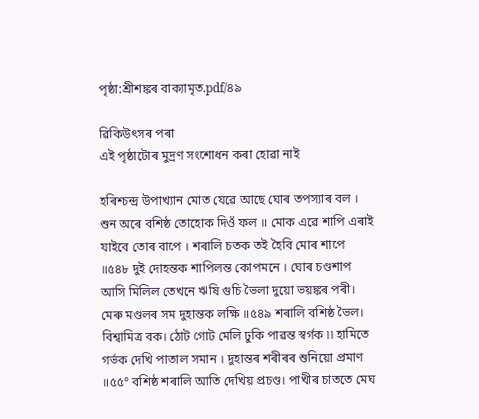পৃষ্ঠা:শ্ৰীশঙ্কৰ বাক্যামৃত.pdf/৪৯

ৱিকিউৎসৰ পৰা
এই পৃষ্ঠাটোৰ মুদ্ৰণ সংশোধন কৰা হোৱা নাই

হৰিশ্চন্দ্র উপাখ্যান মোত যেৱে আছে ঘোৰ তপস্যাৰ বল । শুন অৰে বশিষ্ঠ তোহোক দিওঁ ফল ॥ মোক এৱে শাপি এৰাই যাইবে তোৰ বাপে । শৰালি চতক তই হৈবি মোৰ শাপে ॥৫৪৮ দুই দোহন্তক শাপিলন্ত কোপমনে । ঘোৰ চণ্ডশাপ আসি মিলিল তেখনে ঋষি গুচি ভৈলা দুয়ো ভয়ঙ্কৰ পৰী। মেৰু মণ্ডলৰ সম দুহান্তক লক্ষি ॥৫৪৯ শৰালি বশিষ্ঠ ভৈল। বিশ্বামিত্র বক। ঠোট গোট মেলি ঢুকি পাৱন্ত স্বৰ্গক ৷৷ হামিতে গর্ভক দেখি পাতাল সমান । দুহান্তৰ শৰীৰৰ শুনিয়ো প্ৰমাণ ॥৫৫° বশিষ্ঠ শৰালি আতি দেখিয় প্রচণ্ড। পাখীৰ চাততে মেঘ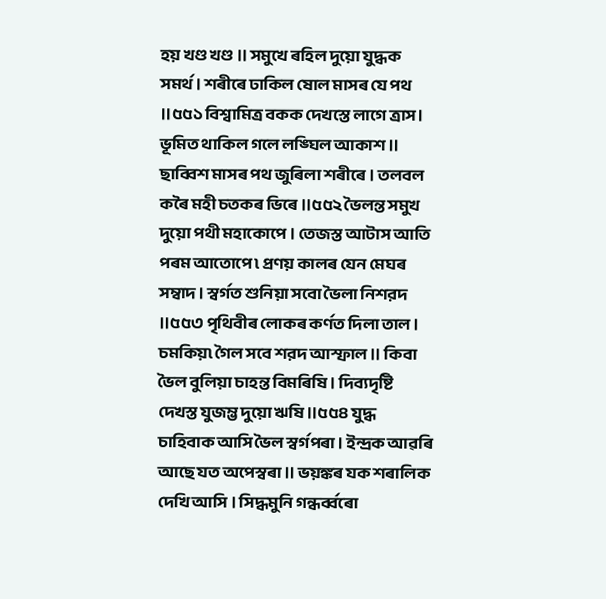হয় খণ্ড খণ্ড ॥ সমুখে ৰহিল দুয়ো যুদ্ধক সমর্থ । শৰীৰে ঢাকিল ষোল মাসৰ যে পথ ॥৫৫১ বিশ্বামিত্র বকক দেখস্তে লাগে ত্রাস। ভূমিত থাকিল গলে লঙ্ঘিল আকাশ ॥ ছাব্বিশ মাসৰ পথ জুৰিলা শৰীৰে । তলবল কৰৈ মহী চতকৰ ভিৰে ॥৫৫২ ভৈলন্ত সমুখ দুয়ো পথী মহাকোপে । তেজস্ত আটাস আতি পৰম আতোপে ৷ প্ৰণয় কালৰ যেন মেঘৰ সম্বাদ । স্বৰ্গত শুনিয়া সবো ভৈলা নিশরদ ॥৫৫৩ পৃথিবীৰ লোকৰ কৰ্ণত দিলা তাল । চমকিয়৷ গৈল সবে শরদ আস্ফাল ॥ কিবা ভৈল বুলিয়া চাহন্ত বিমৰিষি । দিব্যদৃষ্টি দেখস্ত যুজম্ভ দুয়ো ঋষি ॥৫৫৪ যুদ্ধ চাহিবাক আসি ভৈল স্বৰ্গপৰা । ইন্দ্ৰক আৱৰি আছে যত অপেস্বৰা ॥ ভয়ঙ্কৰ যক শৰালিক দেখি আসি । সিদ্ধমুনি গন্ধর্ব্বৰো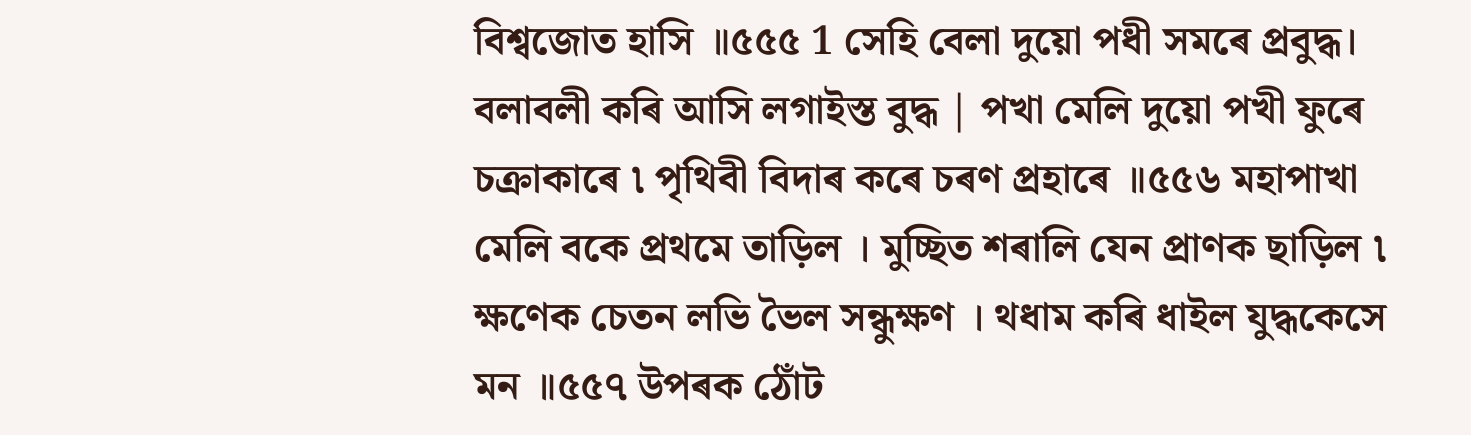বিশ্বজোত হাসি ॥৫৫৫ 1 সেহি বেলা দুয়ো পধী সমৰে প্ৰবুদ্ধ। বলাবলী কৰি আসি লগাইস্ত বুদ্ধ | পখা মেলি দুয়ো পখী ফুৰে চক্ৰাকাৰে ৷ পৃথিবী বিদাৰ কৰে চৰণ প্ৰহাৰে ॥৫৫৬ মহাপাখা মেলি বকে প্রথমে তাড়িল । মুচ্ছিত শৰালি যেন প্ৰাণক ছাড়িল ৷ ক্ষণেক চেতন লভি ভৈল সন্ধুক্ষণ । থধাম কৰি ধাইল যুদ্ধকেসে মন ॥৫৫৭ উপৰক ঠোঁট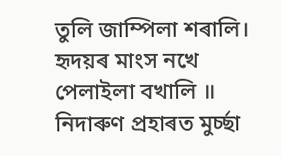তুলি জাম্পিলা শৰালি। হৃদয়ৰ মাংস নখে পেলাইলা বখালি ॥ নিদাৰুণ প্ৰহাৰত মুৰ্চ্ছা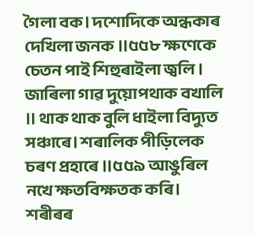গৈলা বক। দশোদিকে অন্ধকাৰ দেখিলা জনক ॥৫৫৮ ক্ষণেকে চেতন পাই শিহুৰাইলা জ্বলি । জাৰিলা গাৱ দুয়োপথাক বখালি ॥ থাক থাক বুলি ধাইলা বিদ্যুত সঞ্চাৰে। শৰালিক পীড়িলেক চৰণ প্ৰহাৰে ॥৫৫৯ আঙুৰিল নখে ক্ষতবিক্ষতক কৰি। শৰীৰৰ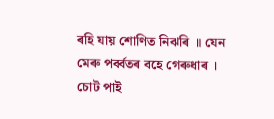ৰহি যায় শোণিত নিঝৰি ॥ যেন মেৰু পৰ্ব্বতৰ বহে গেৰুধাৰ । চোট পাই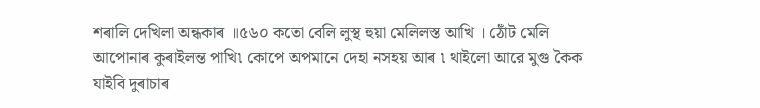শৰালি দেখিলা অন্ধকাৰ ॥৫৬০ কতো বেলি লুস্থ হুয়া মেলিলস্ত আখি । ঠোঁট মেলি আপোনাৰ কুৰাইলন্ত পাখি৷ কোপে অপমানে দেহা নসহয় আৰ ৷ থাইলো আরে মুগু কৈক যাইবি দুৰাচাৰ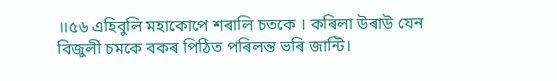॥৫৬ এহিবুলি মহাকোপে শৰালি চতকে । কৰিলা উৰাউ যেন বিজুলী চমকে বকৰ পিঠিত পৰিলন্ত ভৰি জান্টি।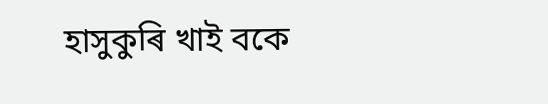হাসুকুৰি খাই বকে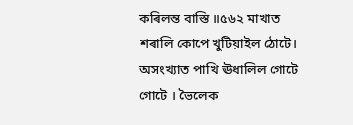কৰিলন্ত বাস্তি ॥৫৬২ মাখাত শৰালি কোপে খুটিয়াইল ঠোটে। অসংখ্যাত পাখি ঊধালিল গোটে গোটে । ভৈলেক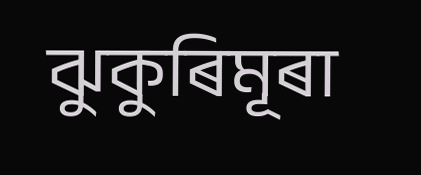ঝুকুৰিমূৰা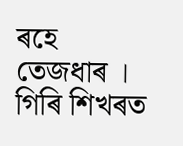ৰহে তেজধাৰ । গিৰি শিখৰত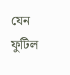যেন ফুটিল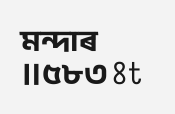মন্দাৰ ॥৫৮৩ 8t